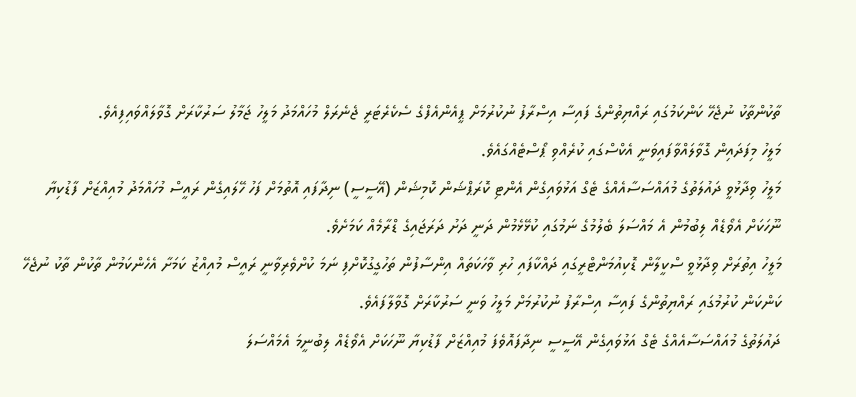ތާކުންތާކު ނުޖެހޭ ކަންކަމުގައި ރައްޔިތުންގެ ފައިސާ އިސްރާފު ނުކުރުމަށް ޕީއެންއެފްގެ ސެކެރެޓަރީ ޖެނެރަލް މުހައްމަދު މަލީހު ޖަމާލު ސަރުކާރަށް ގޮވާލައްވައިފިއެވެ.
މަލީހު މިފަދައިން ގޮވާލައްވާފައިވަނީ އެކްސްގައި ކުރެއްވި ޕޯސްޓެއްގައެވެ.
މަލީހު ވިދާޅުވީ ދައުލަތުގެ މުއައްސަސާއެއްގެ ޓެގް އަޅުވައިގެން އެންޓި ކޮރަޕްޝަން ކޮމިޝަން (އޭސީސީ) ނިދާފައި އޮތުމަށް ފަހު ހޭލައިގެން ރައީސް މުހައްމަދު މުއިއްޒަށް ފާޑުކިޔާ ނޫހަކަށް އެވޯޑެއް ލިބުމުން އެ މައްސަލަ ބެލުމުގެ ނަމުގައި ކުޅޭޅެމުން ދަނީ ދަށު ދަރަޖައިގެ ޑްރާމެއް ކަމަށެވެ.
މަލީހު އިތުރަށް ވިދާޅުވީ ސްކީލާން ޑޮކިއުމަންޓްރީގައި ދައްކާފައި ހުރި ވާހަކަތައް އިންސާފުން ތަހުގީގުކޮށްފި ނަމަ ކުށްވެރިވާނީ ރައީސް މުއިއްޒު ކަމަށާ އެހެންކަމުން ތާކުން ތާކު ނުޖެހޭ ކަންކަން ކުރުމުގައި ރައްޔިތުންގެ ފައިސާ އިސްރާފު ނުކުރުމަށް މަލީހު ވަނީ ސަރުކާރަށް ގޮވާލާފައެވެ.
ދައުލަތުގެ މުއައްސަސާއެއްގެ ޓެގް އަޅުވައިގެން އޭސީސީ ނިދާފައޮވެފަ މުއިއްޒަށް ފާޑުކިޔާ ނޫހަކަށް އެވޯޑެއް ލިބުނީމަ އެމައްސަލަ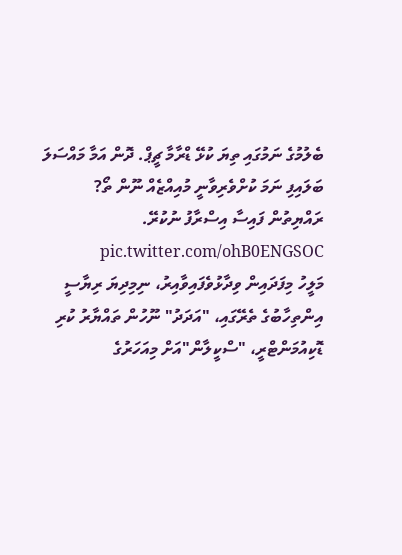ބެލުމުގެ ނަމުގައި ތިޔަ ކުޅޭ ޑްރާމާ ޗީޕް. ދޮން އަމާ މައްސަލަ ބަލައިފި ނަމަ ކުށްވެރިވާނީ މުއިއްޒެއް ނޫން ތޯ? ރައްޔިތުން ފައިސާ އިސްރާފު ނުކުރޭ. pic.twitter.com/ohB0ENGSOC
މަލީހު މިފަދައިން ވިދާޅުވެފައިވާއިރު، ނިމިދިޔަ ރިޔާސީ އިންތިހާބުގެ ތެރޭގައި، "އަދަދު" ނޫހުން ތައްޔާރު ކުރި ޑޮކިއުމަންޓްރީ، "ސްކީލާން"އަށް މިއަހަރުގެ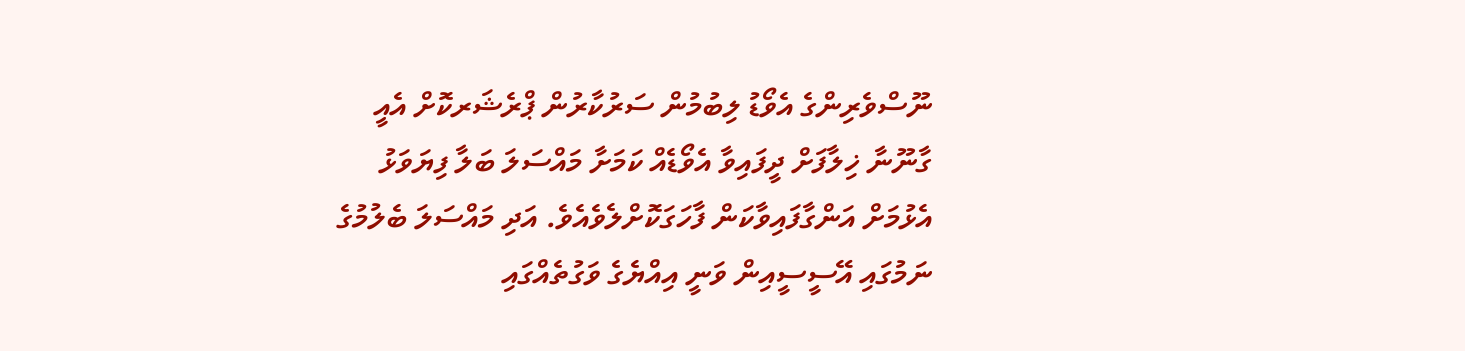ނޫސްވެރިންގެ އެވޯޑު ލިބުމުން ސަރުކާރުން ޕްރެޝަރކޮށް އެއީ ގާނޫނާ ޚިލާފަށް ދީފައިވާ އެވޯޑެއް ކަމަށާ މައްސަލަ ބަލާ ފިޔަވަޅު އެޅުމަށް އަންގާފައިވާކަން ފާހަގަކޮށްލެވެއެވެ. އަދި މައްސަލަ ބެލުމުގެ ނަމުގައި އޭސީސީއިން ވަނީ އިއްޔެގެ ވަގުތެއްގައި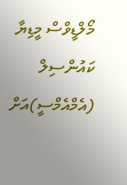މޯލްޑީވްސް މީޑިޔާ ކައުންސިލް (އެމްއެމްސީ)އަށް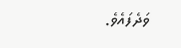ވަދެފައެވެ.